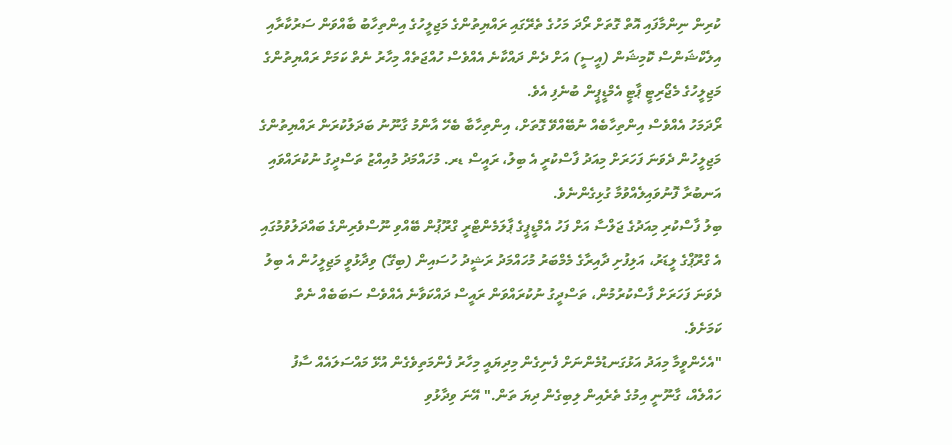ކުރިން ނިންމާފައި އޮތް ގޮތަށް ރޯދަ މަހުގެ ތެރޭގައި ރައްޔިތުންގެ މަޖިލީހުގެ އިންތިހާބު ބާއްވަން ސަރުކާރާއި އިލެކްޝަންސް ކޮމިޝަން (އީސީ) އަށް ދެން ދައްކާނެ އެއްވެސް ހުއްޖަތެއް މިހާރު ނެތް ކަމަށް ރައްޔިތުންގެ މަޖިލީހުގެ މެޖޯރިޓީ ޕާޓީ އެމްޑީޕީން ބުނެފި އެވެ.
ރޯދަމަހު އެއްވެސް އިންތިހާބެއް ނުބޭއްވޭ ގޮތަށް، އިންތިހާބާ ބެހޭ އާންމު ގާނޫނު ބަދަލުކުރަން ރައްޔިތުންގެ މަޖިލީހުން ދެވަނަ ފަހަރަށް މިއަދު ފާސްކުރީ އެ ބިލު، ރައީސް ޑރ. މުހައްމަދު މުއިއްޒު ތަސްދީގު ނުކުރައްވައި އަނބުރާ ފޮނުވައިލެއްވުމާ ގުޅިގެންނެވެ.
ބިލު ފާސްކުރި މިއަދުގެ ޖަލްސާ އަށް ފަހު އެމްޑީޕީގެ ޕާލަމެންޓްރީ ގްރޫޕުން ބޭއްވި ނޫސްވެރިންގެ ބައްދަލުވުމުގައި އެ ގްރޫޕްގެ ލީޑަރު، އަލިފުށި ދާއިރާގެ މެމްބަރު މުހައްމަދު ރަޝީދު ހުސައިން (ބިގޭ) ވިދާޅުވީ މަޖިލީހުން އެ ބިލު ދެވަނަ ފަހަރަށް ފާސްކުރުމުން، ތަސްދީގު ނުކުރައްވަން ރައީސް ދައްކަވާނެ އެއްވެސް ސަބަބެއް ނެތް ކަމަށެވެ.
"އެހެންވީމާ މިއަދު އަޅުގަނޑުމެންނަށް ފެނިގެން މިދިޔައީ މިހާރު ފެންމަތިވެގެން އުޅޭ މައްސަލައެއް ސާފު ހައްލެއް، ގާނޫނީ އިމުގެ ތެރެއިން ލިބިގެން ދިޔަ ތަން." އޭނަ ވިދާޅުވި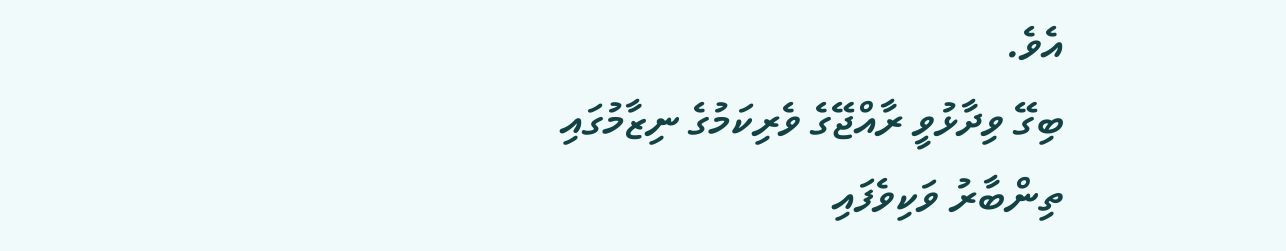އެވެ.
ބިގޭ ވިދާޅުވީ ރާއްޖޭގެ ވެރިކަމުގެ ނިޒާމުގައި ތިންބާރު ވަކިވެފައި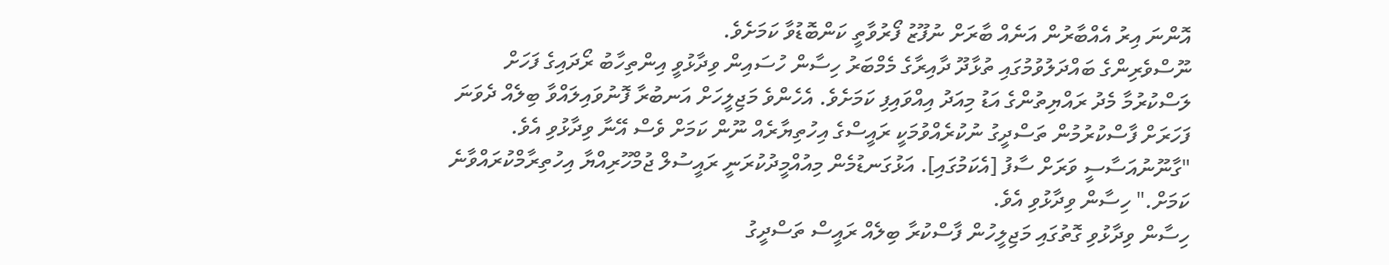އޮންނަ އިރު އެއްބާރުން އަނެއް ބާރަށް ނުފޫޒު ފޯރުވާތީ ކަންބޮޑުވާ ކަމަށެވެ.
ނޫސްވެރިންގެ ބައްދަލުވުމުގައި ތުޅާދޫ ދާއިރާގެ މެމްބަރު ހިސާން ހުސައިން ވިދާޅުވީ އިންތިހާބު ރޯދައިގެ ފަހަށް ލަސްކުރުމާ މެދު ރައްޔިތުންގެ އަޑު މިއަދު އިއްވައިފި ކަމަށެވެ. އެހެންވެ މަޖިލީހަށް އަނބުރާ ފޮނުވައިލައްވާ ބިލެއް ދެވަނަ ފަހަރަށް ފާސްކުރުމުން ތަސްދީގު ނުކުރެއްވުމަކީ ރައީސްގެ އިހުތިޔާރެއް ނޫން ކަމަށް ވެސް އޭނާ ވިދާޅުވި އެވެ.
"ގާނޫނުއަސާސީ ވަރަށް ސާފު [އެކަމުގައި]. އަޅުގަނޑުމެން މިއުއްމީދުކުރަނީ ރައީސުލް ޖުމްހޫރިއްޔާ އިހުތިރާމްކުރައްވާނެ ކަމަށް." ހިސާން ވިދާޅުވި އެވެ.
ހިސާން ވިދާޅުވި ގޮތުގައި މަޖިލީހުން ފާސްކުރާ ބިލެއް ރައީސް ތަސްދީގު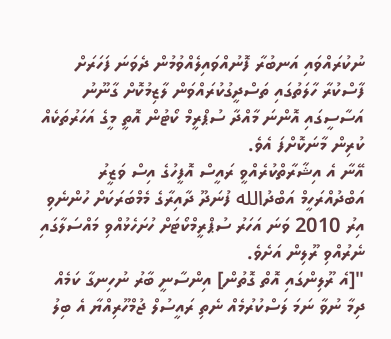ނުކުރައްވައި އަނބުރާ ފޮނުއްވައިލެއްވުމުން ދެވަނަ ފަހަރަށް ފާސްކުރާ ހާލަތުގައި ތަސްދީގުކުރައްވަން ލާޒިމުކޮށް ގާނޫނު އަސާސީގައި އޮންނަ މާއްދާ ސުޕްރީމް ކޯޓުން އޮތީ މީގެ އަހަރުތަކެއް ކުރިން މާނަކޮށްފަ އެވެ.
އޭނާ އެ އިޝާރާތްކުރެއްވީ ރައީސް އޮފީހުގެ އިސް ވަޒީރު އަބްދުއްރަހީމް އަބްދުالله ފުނަދޫ ދާއިރާގެ މެމްބަރަކަށް ހުންނެވި އިރު 2010 ވަނަ އަހަރު ސުޕްރީމްކޯޓަށް ހުށަހެޅުއްވި މައްސަލާގައި ނެރުއްވި ރޫލިން އަށެވެ.
"[އެ ރޫލިންގައި އޮތް ގޮތުން] އިންސާނީ ބާރު ނުހިނގާ ކަމެއް ދިމާ ނުވާ ނަމަ ލަސްކުރުމެއް ނެތި ރައީސުލް ޖުމްހޫރިއްޔާ އެ ބިލު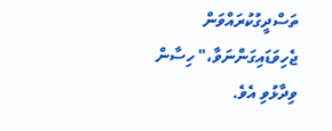ތަސްދީގުކުރައްވަން ޖެހިވަޑައިގަންނަވާ،" ހިސާން ވިދާޅުވި އެވެ.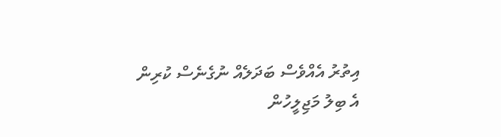އިތުރު އެއްވެސް ބަދަލެއް ނުގެނެސް ކުރިން އެ ބިލު މަޖިލީހުން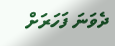ދެވަނަ ފަހަރަށް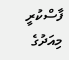ފާސްކުރީ މިއަދުގެ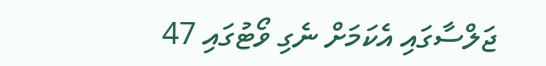ޖަލްސާގައި އެކަމަށް ނެގި ވޯޓުގައި 47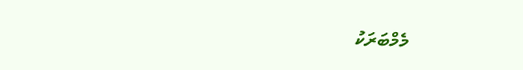މެމްބަރަކު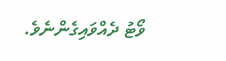ވޯޓު ދެއްވައިގެންނެވެ.